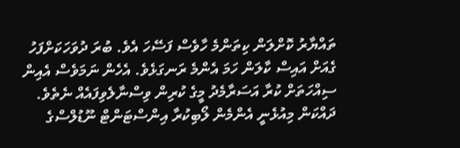ތައްޔާރު ކޮށްލަން ކިތަންމެ ހާވެސް ފަސޭހަ އެވެ. ބުރަ ދުވަހަކަށްފަހު ގެއަށް އައިސް ކާލަން ހަމަ އެންމެ ރަނގަޅެވެ. އެހެން ނަމަވެސް އެއިން ސިއްހަތަށް ކުރާ އަސަރާމެދު މީގެ ކުރިން ވިސްނާލެވިފައެއް ނެތެވެ. ދައްކަން މިއުޅެނީ އެންމެން ލޯބިކުރާ އިންސްޓަންޓް ނޫޑުލްސްގެ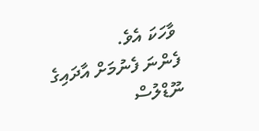ވާހަކަ އެވެ.
ފެންނަ ފެނުމަށް އާދައިގެ ނޫޑްލުސް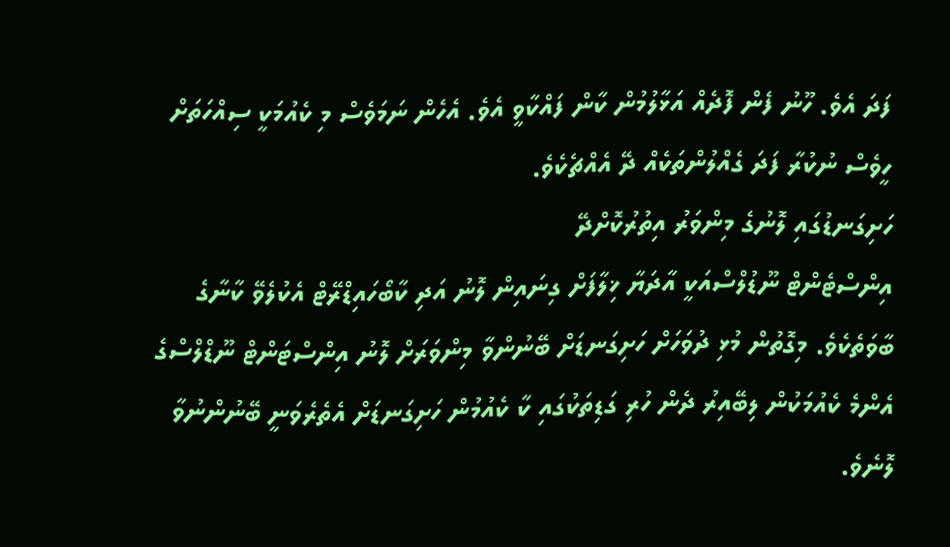ފަދަ އެވެ. ހޫނު ފެން ފޮދެއް އަޅާލުމުން ކާން ފައްކާވީ އެވެ. އެހެން ނަމަވެސް މި ކެއުމަކީ ސިއްހަތަށް ހީވެސް ނުކުރާ ފަދަ ގެއްލުންތަކެއް ދޭ އެއްޗެކެވެ.
ހަށިގަނޑުގައި ލޮނުގެ މިންވަރު އިތުރުކޮށްދޭ
އިންސްޓެންޓް ނޫޑުލްސްއަކީ އާދަޔާ ޚިލާފަށް ގިނައިން ލޮނު އަދި ކާބޯހައިޑްރޭޓް އެކުލެވޭ ކާނާގެ ބާވަތެކެވެ. މިގޮތުން މުޅި ދުވަހަށް ހަށިގަނޑަށް ބޭނުންވާ މިންވަރަށް ލޮނު އިންސްޓަންޓް ނޫޑްލްސްގެ އެންމެ ކެއުމަކުން ލިބޭއިރު ދެން ހުރި ގަޑިތަކުގައި ކާ ކެއުމުން ހަށިގަނޑަށް އެތެރެވަނީ ބޭނުންނުވާ ލޮނެވެ.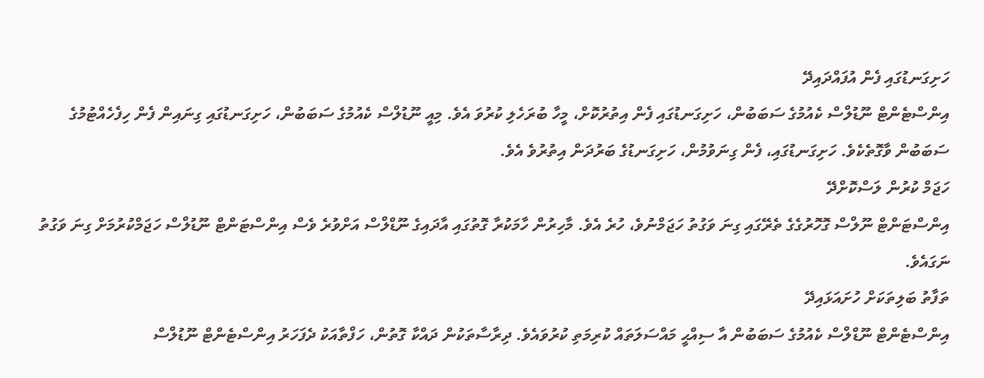ހަށިގަނޑުގައި ފެން އުފައްދައިދޭ
އިންސްޓެންޓް ނޫޑުލްސް ކެއުމުގެ ސަބަބުން، ހަށިގަނޑުގައި ފެން އިތުރުކޮށް، މީހާ ބުރަހެލި ކުރުވަ އެވެ. މިއީ ނޫޑުލްސް ކެއުމުގެ ސަބަބުން، ހަށިގަނޑުގައި ގިނައިން ފެން ހިފެހެއްޓުމުގެ ސަބަބުން ވާގޮތެކެވެ. ހަށިގަނޑުގައި، ފެން ގިނަވުމުން، ހަށިގަނޑުގެ ބަރުދަން އިތުރުވެ އެވެ.
ހަޖަމް ކުރުން ލަސްކޮށްދޭ
އިންސްޓަންޓް ނޫލްސް ގޮހޮރުގެގެ ތެރޭގައި ގިނަ ވަގުތު ހަޖަމްނުވެ، ހުރެ އެވެ. މާހިރުން ހާމަކުރާ ގޮތުގައި އާދައިގެ ނޫޑްލްސް އަށްވުރެ ވެސް އިންސްޓަންޓް ނޫޑުލްސް ހަޖަމްކުރުމަށް ގިނަ ވަގުތު ނަގައެވެ.
ތަފާތު ބަލިތަކަށް ހުށައަޅައިދޭ
އިންސްޓެންޓް ނޫޑްލްސް ކެއުމުގެ ސަބަބުން އާ ސިއްޙީ މައްސަލަތައް ކުރިމަތި ކުރުވައެވެ. ދިރާސާތަކުން ދައްކާ ގޮތުން، ހަފްތާއަކު ދެފަހަރު އިންސްޓެންޓް ނޫޑުލްސް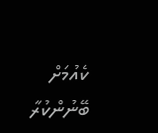ކެއުމަށް ބޭނުންކުރާ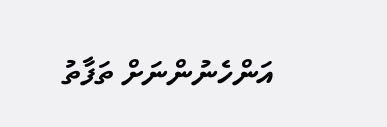އަންހެނުންނަށް ތަފާތު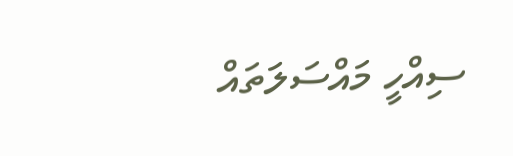ސިއްހީ މައްސަލަތައް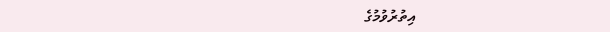އިތުރުވުމުގެ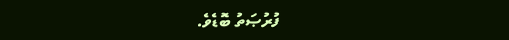ފުރުޞަތު ބޮޑެވެ.